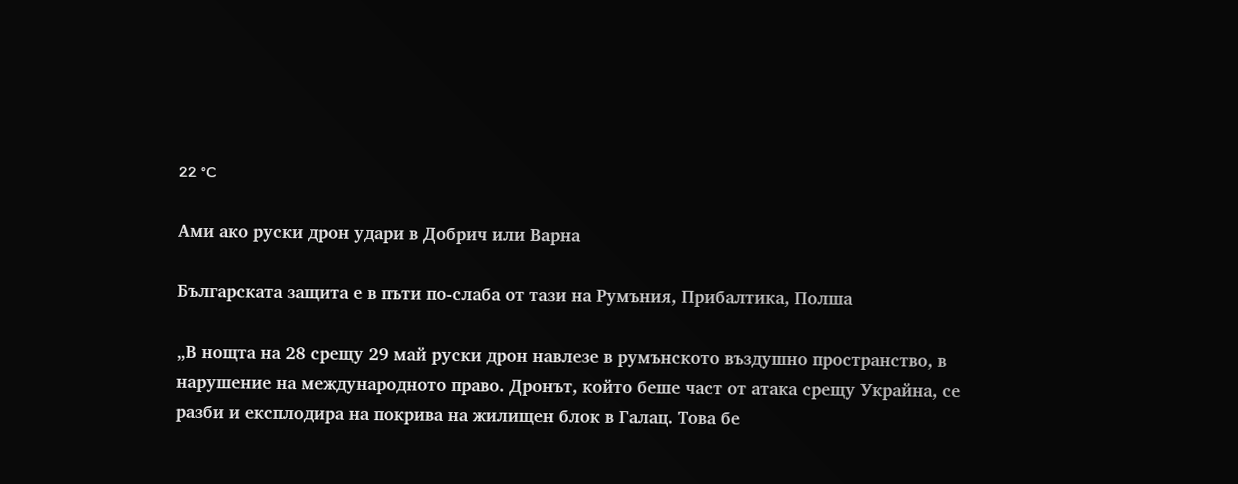22 °C

Ами ако руски дрон удари в Добрич или Варна

Българската защита е в пъти по-слаба от тази на Румъния, Прибалтика, Полша

„В нощта на 28 срещу 29 май руски дрон навлезе в румънското въздушно пространство, в нарушение на международното право. Дронът, който беше част от атака срещу Украйна, се разби и експлодира на покрива на жилищен блок в Галац. Това бе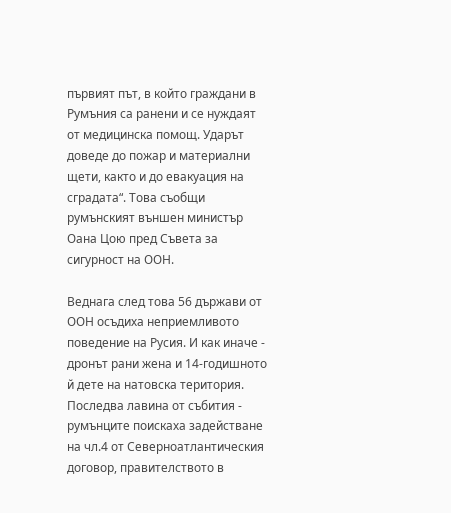първият път, в който граждани в Румъния са ранени и се нуждаят от медицинска помощ. Ударът доведе до пожар и материални щети, както и до евакуация на сградата“. Това съобщи румънският външен министър Оана Цою пред Съвета за сигурност на ООН.

Веднага след това 56 държави от ООН осъдиха неприемливото поведение на Русия. И как иначе - дронът рани жена и 14-годишното й дете на натовска територия. Последва лавина от събития - румънците поискаха задействане на чл.4 от Северноатлантическия договор, правителството в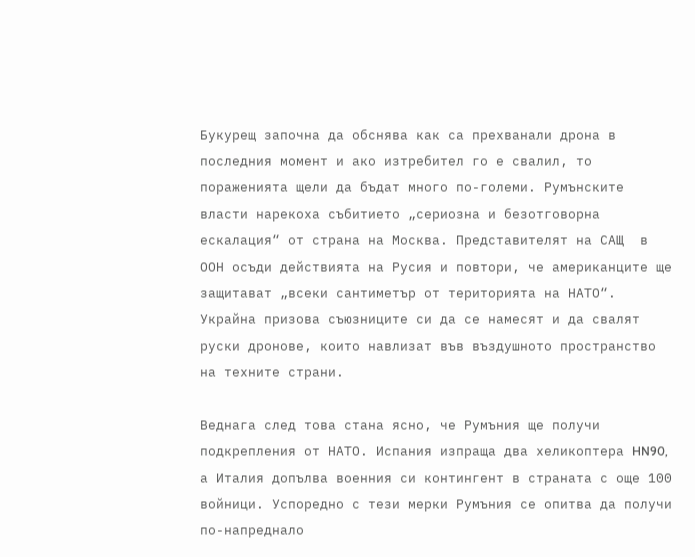Букурещ започна да обснява как са прехванали дрона в последния момент и ако изтребител го е свалил, то пораженията щели да бъдат много по-големи. Румънските власти нарекоха събитието „сериозна и безотговорна ескалация“ от страна на Москва. Представителят на САЩ  в ООН осъди действията на Русия и повтори, че американците ще защитават „всеки сантиметър от територията на НАТО“. Украйна призова съюзниците си да се намесят и да свалят руски дронове, които навлизат във въздушното пространство на техните страни.

Веднага след това стана ясно, че Румъния ще получи подкрепления от НАТО. Испания изпраща два хеликоптера HN90, а Италия допълва военния си контингент в страната с още 100 войници. Успоредно с тези мерки Румъния се опитва да получи по-напреднало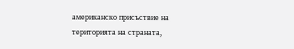американско присъствие на територията на страната,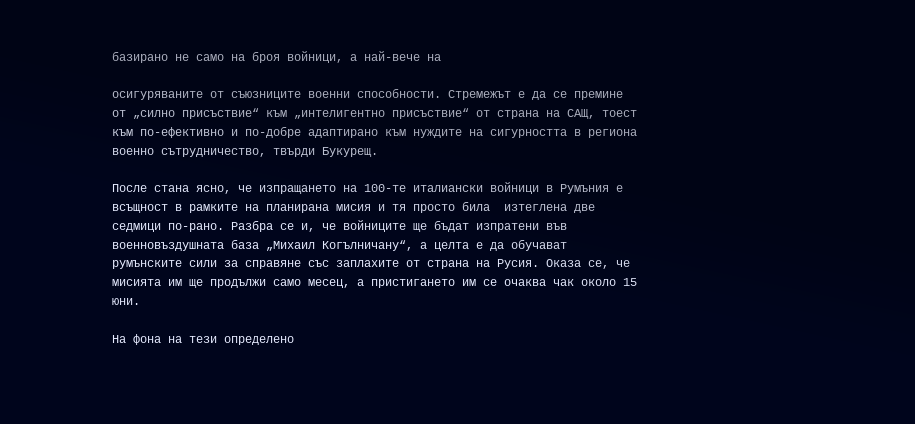базирано не само на броя войници, а най-вече на

осигуряваните от съюзниците военни способности. Стремежът е да се премине от „силно присъствие“ към „интелигентно присъствие“ от страна на САЩ, тоест към по-ефективно и по-добре адаптирано към нуждите на сигурността в региона военно сътрудничество, твърди Букурещ.

После стана ясно, че изпращането на 100-те италиански войници в Румъния е всъщност в рамките на планирана мисия и тя просто била  изтеглена две седмици по-рано. Разбра се и, че войниците ще бъдат изпратени във военновъздушната база „Михаил Когълничану“, а целта е да обучават румънските сили за справяне със заплахите от страна на Русия. Оказа се, че мисията им ще продължи само месец, а пристигането им се очаква чак около 15 юни.

На фона на тези определено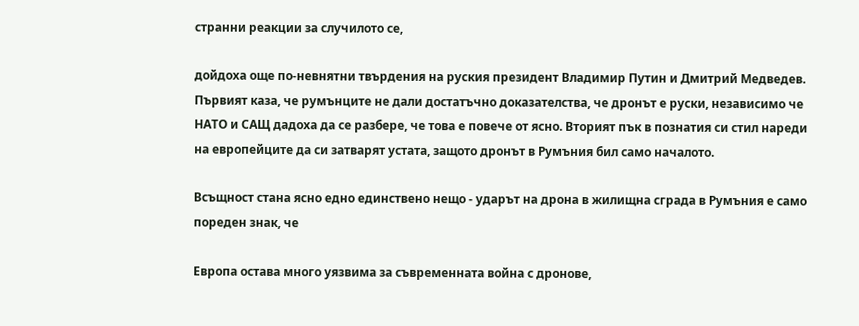странни реакции за случилото се,

дойдоха още по-невнятни твърдения на руския президент Владимир Путин и Дмитрий Медведев. Първият каза, че румънците не дали достатъчно доказателства, че дронът е руски, независимо че НАТО и САЩ дадоха да се разбере, че това е повече от ясно. Вторият пък в познатия си стил нареди на европейците да си затварят устата, защото дронът в Румъния бил само началото.

Всъщност стана ясно едно единствено нещо - ударът на дрона в жилищна сграда в Румъния е само пореден знак, че

Европа остава много уязвима за съвременната война с дронове,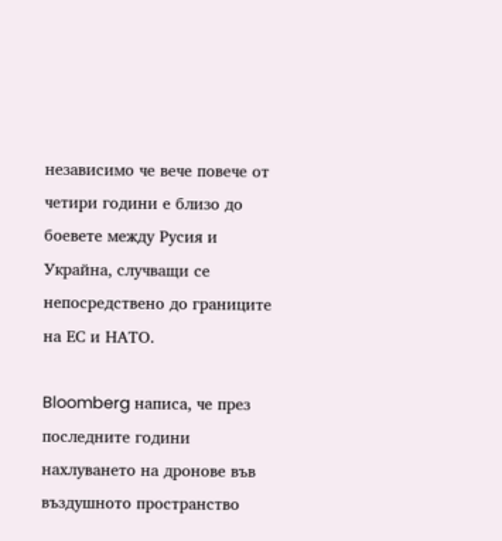независимо че вече повече от четири години е близо до боевете между Русия и Украйна, случващи се непосредствено до границите на ЕС и НАТО.

Bloomberg написа, че през последните години нахлуването на дронове във въздушното пространство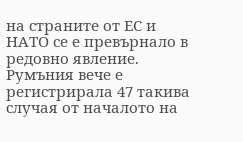на страните от ЕС и НАТО се е превърнало в редовно явление. Румъния вече е регистрирала 47 такива случая от началото на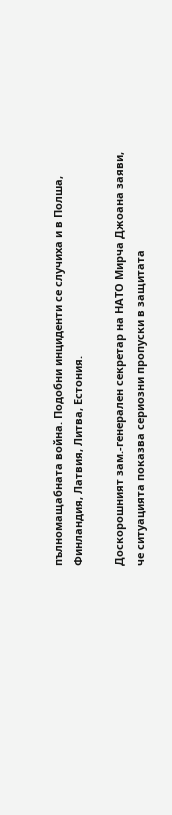пълномащабната война. Подобни инциденти се случиха и в Полша, Финландия, Латвия, Литва, Естония.

Доскорошният зам.-генерален секретар на НАТО Мирча Джоана заяви, че ситуацията показва сериозни пропуски в защитата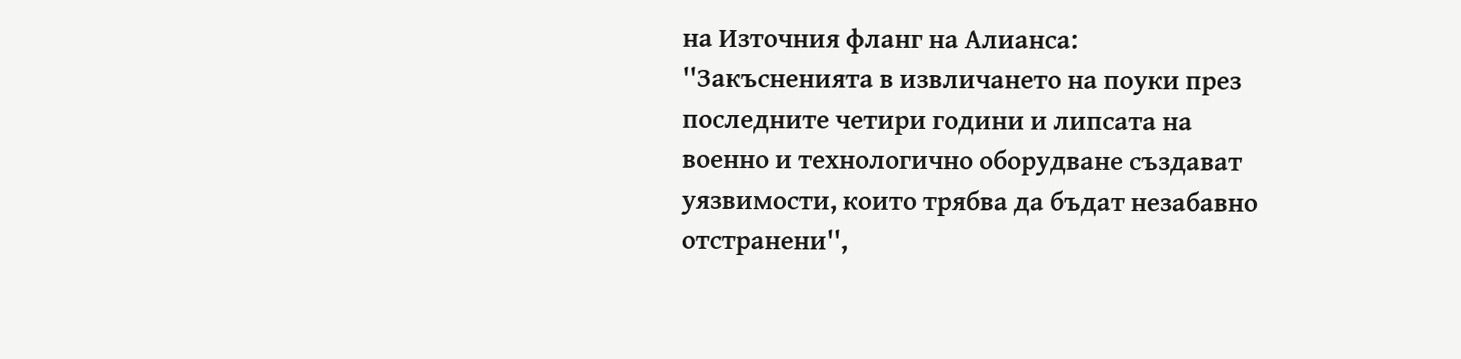на Източния фланг на Алианса: ''Закъсненията в извличането на поуки през последните четири години и липсата на военно и технологично оборудване създават уязвимости, които трябва да бъдат незабавно отстранени'',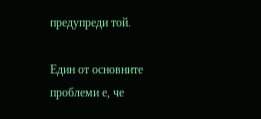предупреди той.

Един от основните проблеми е, че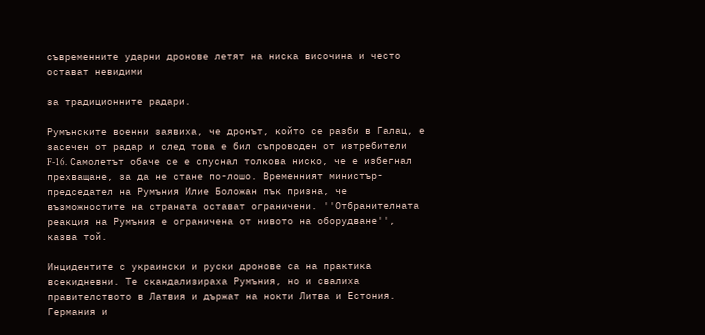съвременните ударни дронове летят на ниска височина и често остават невидими

за традиционните радари.

Румънските военни заявиха, че дронът, който се разби в Галац, е засечен от радар и след това е бил съпроводен от изтребители F-16. Самолетът обаче се е спуснал толкова ниско, че е избегнал прехващане, за да не стане по-лошо. Временният министър-председател на Румъния Илие Боложан пък призна, че възможностите на страната остават ограничени. ''Отбранителната реакция на Румъния е ограничена от нивото на оборудване'', казва той.

Инцидентите с украински и руски дронове са на практика всекидневни. Те скандализираха Румъния, но и свалиха правителството в Латвия и държат на нокти Литва и Естония. Германия и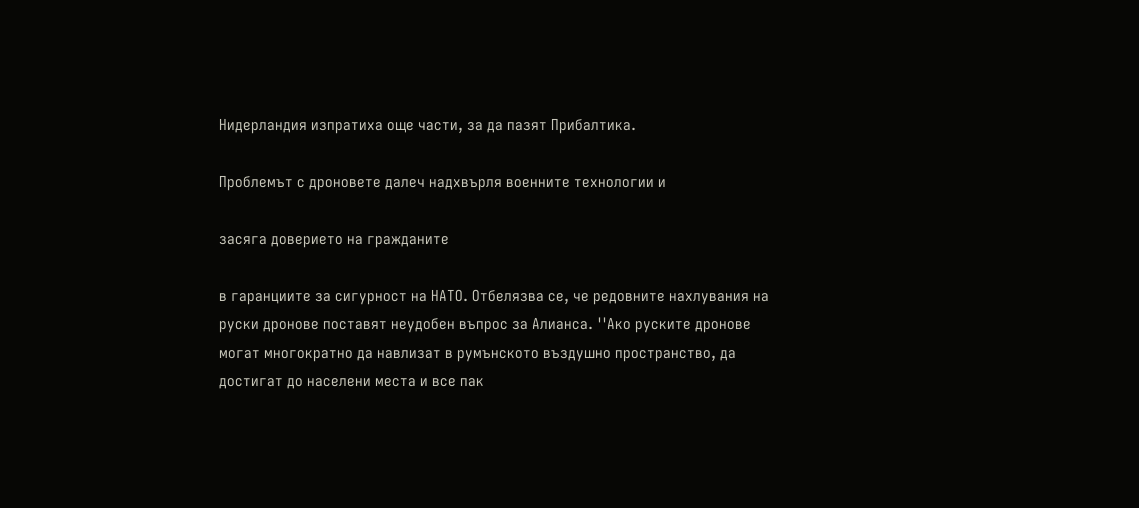Нидерландия изпратиха още части, за да пазят Прибалтика.

Проблемът с дроновете далеч надхвърля военните технологии и

засяга доверието на гражданите

в гаранциите за сигурност на НАТО. Отбелязва се, че редовните нахлувания на руски дронове поставят неудобен въпрос за Алианса. ''Ако руските дронове могат многократно да навлизат в румънското въздушно пространство, да достигат до населени места и все пак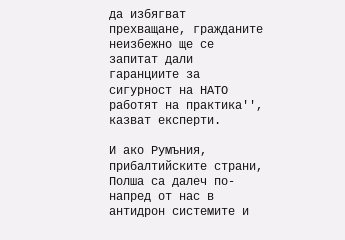да избягват прехващане, гражданите неизбежно ще се запитат дали гаранциите за сигурност на НАТО работят на практика'', казват експерти.

И ако Румъния, прибалтийските страни, Полша са далеч по-напред от нас в антидрон системите и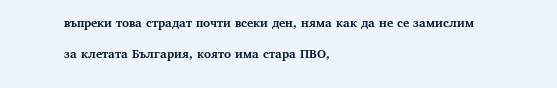въпреки това страдат почти всеки ден, няма как да не се замислим

за клетата България, която има стара ПВО,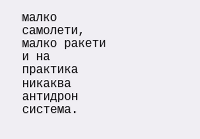малко самолети, малко ракети и на практика никаква антидрон система.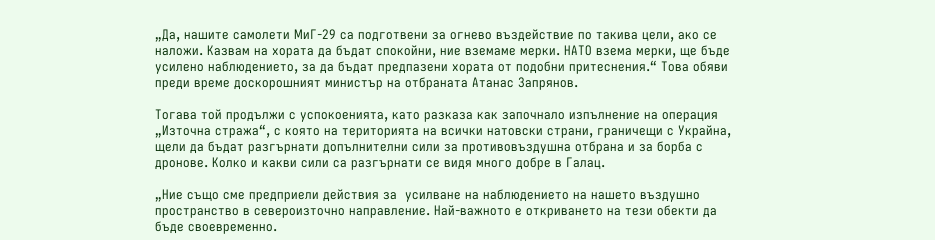„Да, нашите самолети МиГ-29 са подготвени за огнево въздействие по такива цели, ако се наложи. Казвам на хората да бъдат спокойни, ние вземаме мерки. НАТО взема мерки, ще бъде усилено наблюдението, за да бъдат предпазени хората от подобни притеснения.“ Това обяви преди време доскорошният министър на отбраната Атанас Запрянов.

Тогава той продължи с успокоенията, като разказа как започнало изпълнение на операция „Източна стража“, с която на територията на всички натовски страни, граничещи с Украйна, щели да бъдат разгърнати допълнителни сили за противовъздушна отбрана и за борба с дронове. Колко и какви сили са разгърнати се видя много добре в Галац.

„Ние също сме предприели действия за  усилване на наблюдението на нашето въздушно пространство в североизточно направление. Най-важното е откриването на тези обекти да бъде своевременно.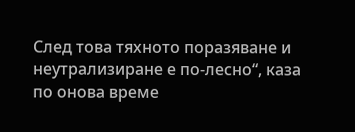След това тяхното поразяване и неутрализиране е по-лесно“, каза по онова време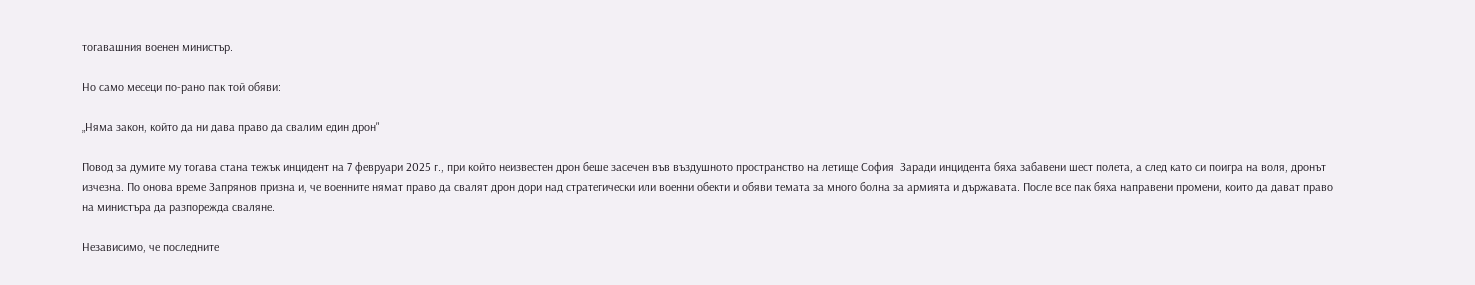тогавашния военен министър.

Но само месеци по-рано пак той обяви:

„Няма закон, който да ни дава право да свалим един дрон"

Повод за думите му тогава стана тежък инцидент на 7 февруари 2025 г., при който неизвестен дрон беше засечен във въздушното пространство на летище София  Заради инцидента бяха забавени шест полета, а след като си поигра на воля, дронът изчезна. По онова време Запрянов призна и, че военните нямат право да свалят дрон дори над стратегически или военни обекти и обяви темата за много болна за армията и държавата. После все пак бяха направени промени, които да дават право на министъра да разпорежда сваляне.

Независимо, че последните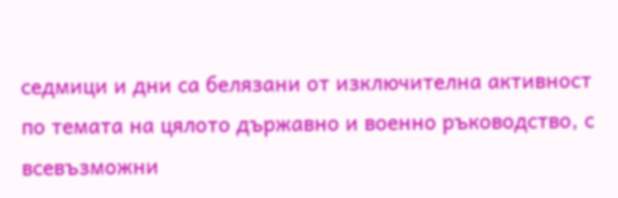седмици и дни са белязани от изключителна активност по темата на цялото държавно и военно ръководство, с всевъзможни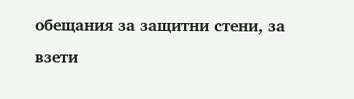обещания за защитни стени, за взети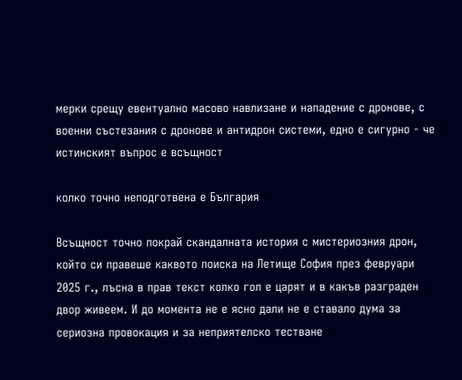мерки срещу евентуално масово навлизане и нападение с дронове, с военни състезания с дронове и антидрон системи, едно е сигурно - че истинският въпрос е всъщност

колко точно неподготвена е България

Всъщност точно покрай скандалната история с мистериозния дрон, който си правеше каквото поиска на Летище София през февруари 2025 г., лъсна в прав текст колко гол е царят и в какъв разграден двор живеем. И до момента не е ясно дали не е ставало дума за сериозна провокация и за неприятелско тестване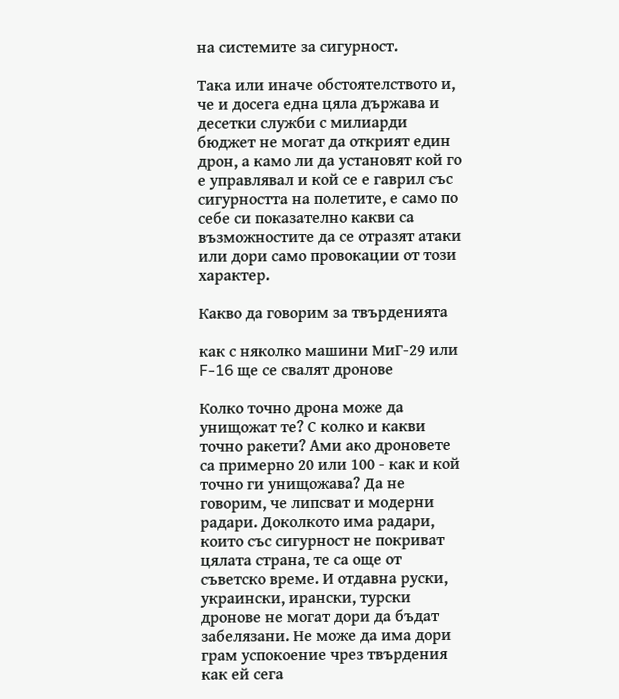на системите за сигурност.

Така или иначе обстоятелството и, че и досега една цяла държава и десетки служби с милиарди бюджет не могат да открият един дрон, а камо ли да установят кой го е управлявал и кой се е гаврил със сигурността на полетите, е само по себе си показателно какви са възможностите да се отразят атаки или дори само провокации от този характер.

Какво да говорим за твърденията

как с няколко машини МиГ-29 или  F-16 ще се свалят дронове

Колко точно дрона може да унищожат те? С колко и какви точно ракети? Ами ако дроновете са примерно 20 или 100 - как и кой точно ги унищожава? Да не говорим, че липсват и модерни радари. Доколкото има радари, които със сигурност не покриват цялата страна, те са още от съветско време. И отдавна руски, украински, ирански, турски дронове не могат дори да бъдат забелязани. Не може да има дори грам успокоение чрез твърдения как ей сега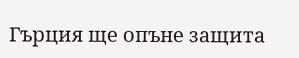Гърция ще опъне защита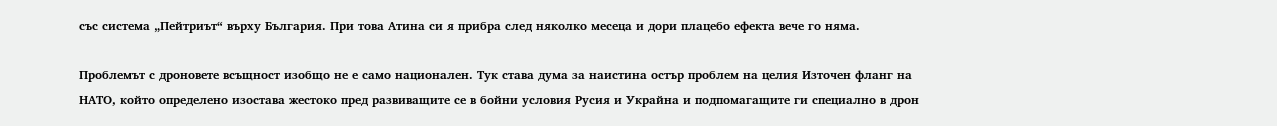със система „Пейтриът“ върху България. При това Атина си я прибра след няколко месеца и дори плацебо ефекта вече го няма.

Проблемът с дроновете всъщност изобщо не е само национален. Тук става дума за наистина остър проблем на целия Източен фланг на НАТО, който определено изостава жестоко пред развиващите се в бойни условия Русия и Украйна и подпомагащите ги специално в дрон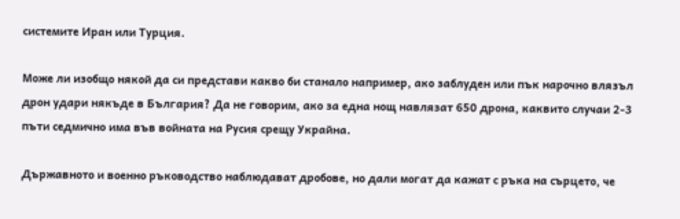системите Иран или Турция.

Може ли изобщо някой да си представи какво би станало например, ако заблуден или пък нарочно влязъл дрон удари някъде в България? Да не говорим, ако за една нощ навлязат 650 дрона, каквито случаи 2-3 пъти седмично има във войната на Русия срещу Украйна.

Държавното и военно ръководство наблюдават дробове, но дали могат да кажат с ръка на сърцето, че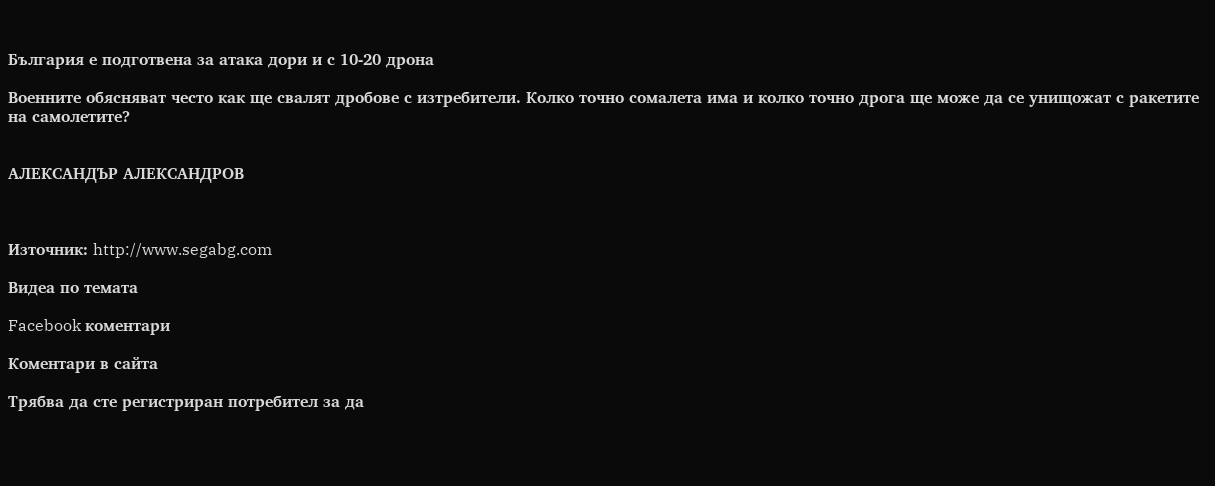България е подготвена за атака дори и с 10-20 дрона

Военните обясняват често как ще свалят дробове с изтребители. Колко точно сомалета има и колко точно дрога ще може да се унищожат с ракетите на самолетите?


АЛЕКСАНДЪР АЛЕКСАНДРОВ



Източник: http://www.segabg.com

Видеа по темата

Facebook коментари

Коментари в сайта

Трябва да сте регистриран потребител за да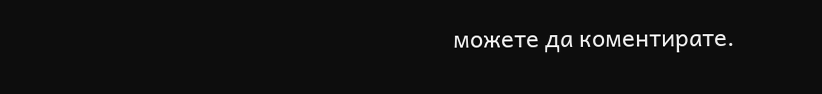можете да коментирате.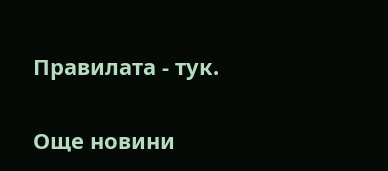Правилата - тук.

Още новини